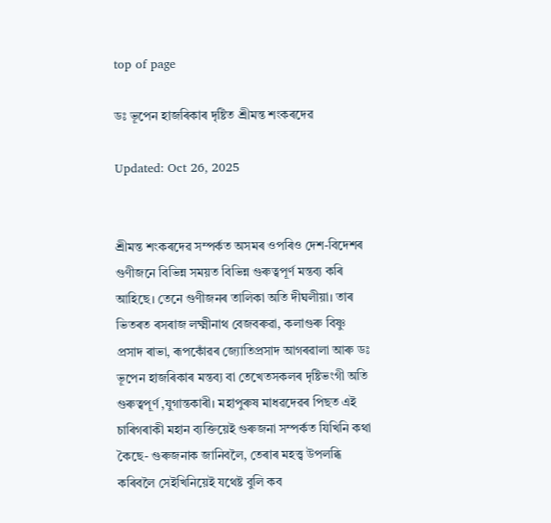top of page

ডঃ ভূপেন হাজৰিকাৰ দৃষ্টিত শ্রীমন্ত শংকৰদেৱ

Updated: Oct 26, 2025


শ্ৰীমন্ত শংকৰদেৱ সম্পর্কত অসমৰ ওপৰিও দেশ-বিদেশৰ গুণীজনে বিভিন্ন সময়ত বিভিন্ন গুৰুত্বপূৰ্ণ মন্তব্য কৰি আহিছে। তেনে গুণীজনৰ তালিকা অতি দীঘলীয়া। তাৰ ভিতৰত ৰসৰাজ লক্ষ্মীনাথ বেজবৰুৱা, কলাগুৰু বিষ্ণু প্রসাদ ৰাভা, ৰূপকোঁৱৰ জ্যোতিপ্ৰসাদ আগৰৱালা আৰু ডঃ ভূপেন হাজৰিকাৰ মন্তব্য বা তেখেতসকলৰ দৃষ্টিভংগী অতি গুৰুত্বপূৰ্ণ ,যুগান্তকাৰী। মহাপুৰুষ মাধৱদেৱৰ পিছত এই চাৰিগৰাকী মহান ব্যক্তিয়েই গুৰুজনা সম্পর্কত যিখিনি কথা কৈছে- গুৰুজনাক জানিবলৈ, তেৰাৰ মহত্ত্ব উপলব্ধি কৰিবলৈ সেইখিনিয়েই যথেষ্ট বুলি কব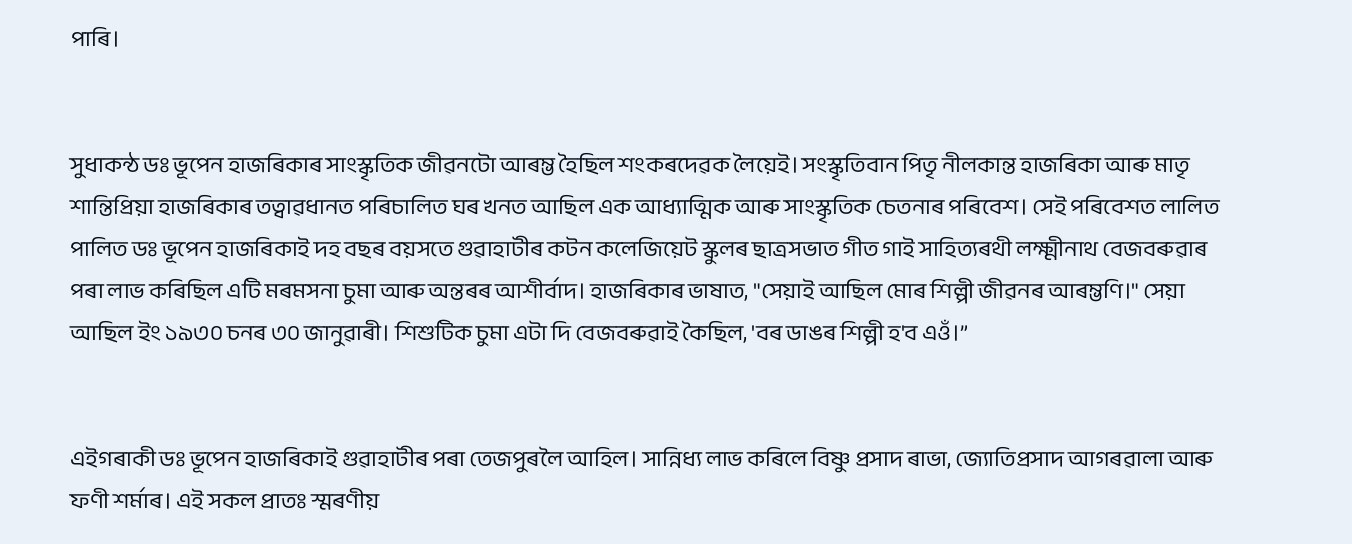পাৰি।


সুধাকন্ঠ ডঃ ভূপেন হাজৰিকাৰ সাংস্কৃতিক জীৱনটো আৰম্ভ হৈছিল শংকৰদেৱক লৈয়েই। সংস্কৃতিবান পিতৃ নীলকান্ত হাজৰিকা আৰু মাতৃ শান্তিপ্ৰিয়া হাজৰিকাৰ তত্বাৱধানত পৰিচালিত ঘৰ খনত আছিল এক আধ্যাত্মিক আৰু সাংস্কৃতিক চেতনাৰ পৰিবেশ। সেই পৰিবেশত লালিত পালিত ডঃ ভূপেন হাজৰিকাই দহ বছৰ বয়সতে গুৱাহাটীৰ কটন কলেজিয়েট স্কুলৰ ছাত্ৰসভাত গীত গাই সাহিত্যৰথী লক্ষ্মীনাথ বেজবৰুৱাৰ পৰা লাভ কৰিছিল এটি মৰমসনা চুমা আৰু অন্তৰৰ আশীৰ্বাদ। হাজৰিকাৰ ভাষাত, "সেয়াই আছিল মোৰ শিল্পী জীৱনৰ আৰম্ভণি।" সেয়া আছিল ইং ১৯৩০ চনৰ ৩০ জানুৱাৰী। শিশুটিক চুমা এটা দি বেজবৰুৱাই কৈছিল, 'বৰ ডাঙৰ শিল্পী হ'ব এওঁ।”


এইগৰাকী ডঃ ভূপেন হাজৰিকাই গুৱাহাটীৰ পৰা তেজপুৰলৈ আহিল। সান্নিধ্য লাভ কৰিলে বিষ্ণু প্ৰসাদ ৰাভা, জ্যোতিপ্রসাদ আগৰৱালা আৰু ফণী শৰ্মাৰ। এই সকল প্রাতঃ স্মৰণীয়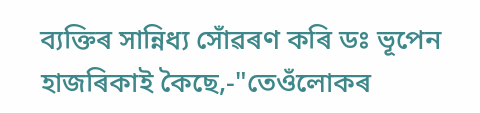ব্যক্তিৰ সান্নিধ্য সোঁৱৰণ কৰি ডঃ ভূপেন হাজৰিকাই কৈছে,-"তেওঁলোকৰ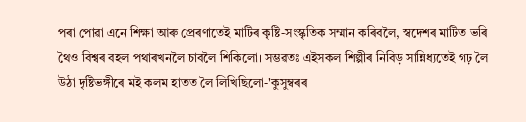পৰা পোৱা এনে শিক্ষা আৰু প্ৰেৰণাতেই মাটিৰ কৃষ্টি-সংস্কৃতিক সম্মান কৰিবলৈ, স্বদেশৰ মাটিত ভৰি থৈও বিশ্বৰ বহল পথাৰখনলৈ চাবলৈ শিকিলো। সম্ভৱতঃ এইসকল শিল্পীৰ নিবিড় সান্নিধ্যতেই গঢ় লৈ উঠা দৃষ্টিভঙ্গীৰে মই কলম হাতত লৈ লিখিছিলো-'কুসুম্বৰৰ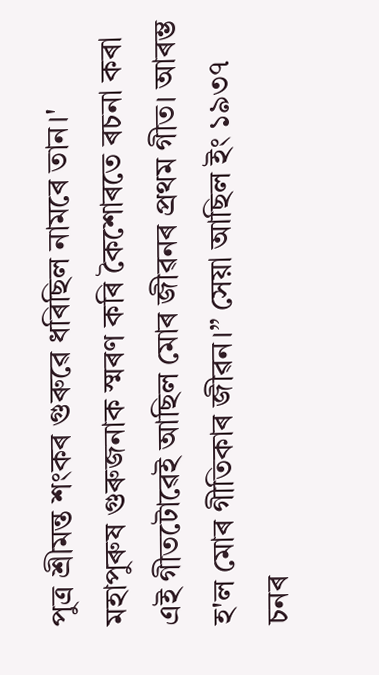পুত্ৰ শ্ৰীমন্ত শংকৰ গুৰুৱে ধৰিছিল নামৰে তান।' মহাপুৰুষ গুৰুজনাক স্মৰণ কৰি কৈশোৰতে ৰচনা কৰা এই গীতটোৱেই আছিল মোৰ জীৱনৰ প্রথম গীত। আৰম্ভ হ'ল মোৰ গীতিকাৰ জীৱন।” সেয়া আছিল ইং ১৯৩৭ চনৰ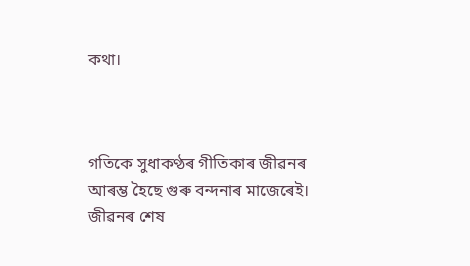কথা।



গতিকে সুধাকণ্ঠৰ গীতিকাৰ জীৱনৰ আৰম্ভ হৈছে গুৰু বন্দনাৰ মাজেৰেই। জীৱনৰ শেষ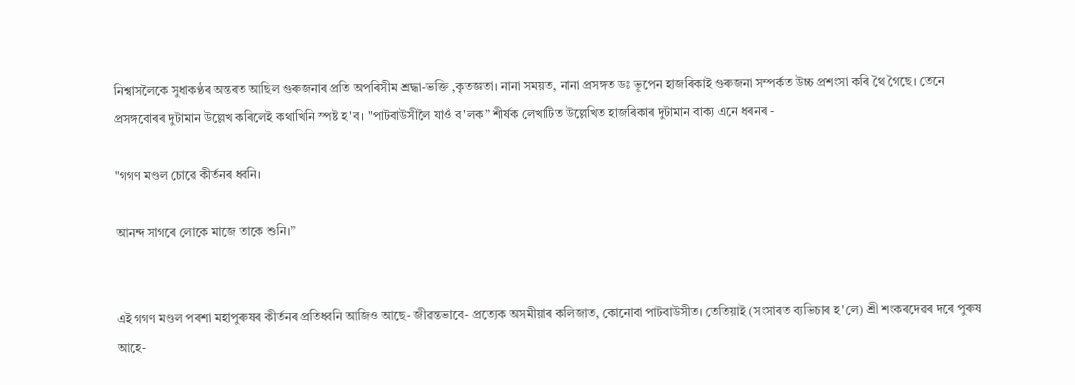নিশ্বাসলৈকে সুধাকণ্ঠৰ অন্তৰত আছিল গুৰুজনাৰ প্ৰতি অপৰিসীম শ্রদ্ধা-ভক্তি ,কৃতজ্ঞতা। নানা সময়ত, নানা প্রসঙ্গত ডঃ ভূপেন হাজৰিকাই গুৰুজনা সম্পর্কত উচ্চ প্রশংসা কৰি থৈ গৈছে। তেনে প্রসঙ্গবোৰৰ দুটামান উল্লেখ কৰিলেই কথাখিনি স্পষ্ট হ'ব। "পাটবাউসীলৈ যাওঁ ব'লক” শীর্ষক লেখাটিত উল্লেখিত হাজৰিকাৰ দুটামান বাক্য এনে ধৰনৰ -

"গগণ মণ্ডল চোৱে কীৰ্তনৰ ধ্বনি।

আনন্দ সাগৰে লোকে মাজে তাকে শুনি।”


এই গগণ মণ্ডল পৰশা মহাপুৰুষৰ কীৰ্তনৰ প্ৰতিধ্বনি আজিও আছে- জীৱন্তভাবে- প্রত্যেক অসমীয়াৰ কলিজাত, কোনোবা পাটবাউসীত। তেতিয়াই (সংসাৰত ব্যভিচাৰ হ'লে) শ্রী শংকৰদেৱৰ দৰে পুৰুষ আহে-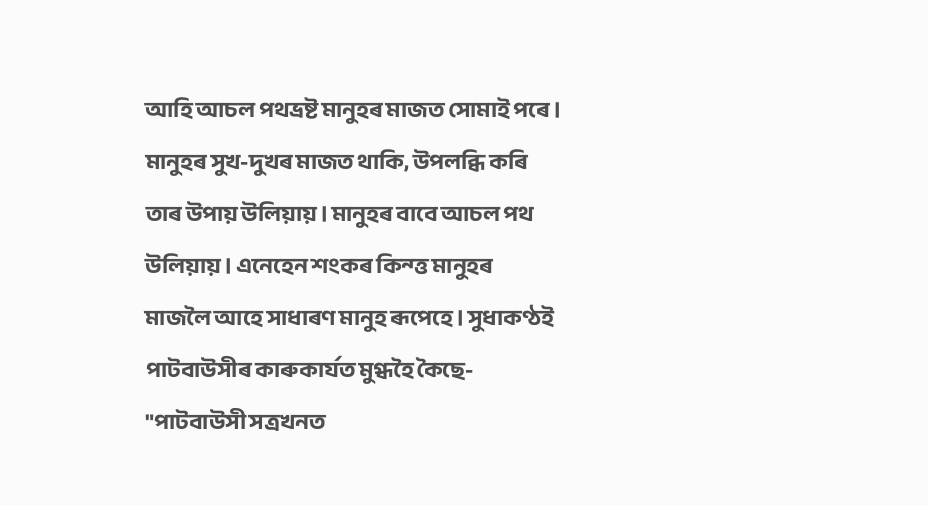আহি আচল পথভ্ৰষ্ট মানুহৰ মাজত সোমাই পৰে। মানুহৰ সুখ-দুখৰ মাজত থাকি, উপলব্ধি কৰি তাৰ উপায় উলিয়ায়। মানুহৰ বাবে আচল পথ উলিয়ায়। এনেহেন শংকৰ কিন্ত্ত মানুহৰ মাজলৈ আহে সাধাৰণ মানুহ ৰূপেহে। সুধাকণ্ঠই পাটবাউসীৰ কাৰুকাৰ্যত মুগ্ধহৈ কৈছে- "পাটবাউসী সত্রখনত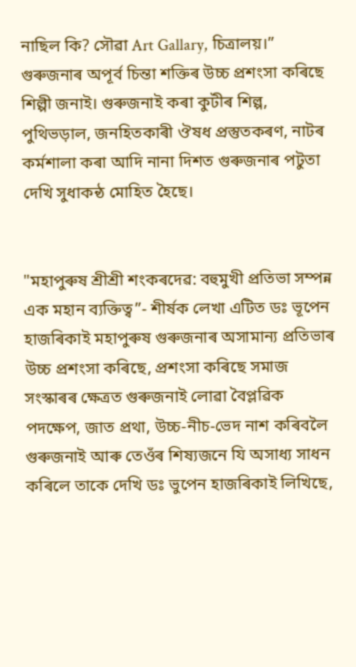নাছিল কি? সৌৱা Art Gallary, চিত্ৰালয়।” গুৰুজনাৰ অপূৰ্ব চিন্তা শক্তিৰ উচ্চ প্রশংসা কৰিছে শিল্পী জনাই। গুৰুজনাই কৰা কুটীৰ শিল্প, পুথিভড়াল, জনহিতকাৰী ঔষধ প্রস্তুতকৰণ, নাটৰ কৰ্মশালা কৰা আদি নানা দিশত গুৰুজনাৰ পটুতা দেখি সুধাকন্ঠ মোহিত হৈছে।


"মহাপুৰুষ শ্রীশ্রী শংকৰদেৱ: বহুমুখী প্রতিভা সম্পন্ন এক মহান ব্যক্তিত্ব”- শীর্ষক লেখা এটিত ডঃ ভূপেন হাজৰিকাই মহাপুৰুষ গুৰুজনাৰ অসামান্য প্রতিভাৰ উচ্চ প্রশংসা কৰিছে, প্রশংসা কৰিছে সমাজ সংস্কাৰৰ ক্ষেত্ৰত গুৰুজনাই লোৱা বৈপ্লৱিক পদক্ষেপ, জাত প্রথা, উচ্চ-নীচ-ভেদ নাশ কৰিবলৈ গুৰুজনাই আৰু তেওঁৰ শিষ্যজনে যি অসাধ্য সাধন কৰিলে তাকে দেখি ডঃ ভুপেন হাজৰিকাই লিখিছে,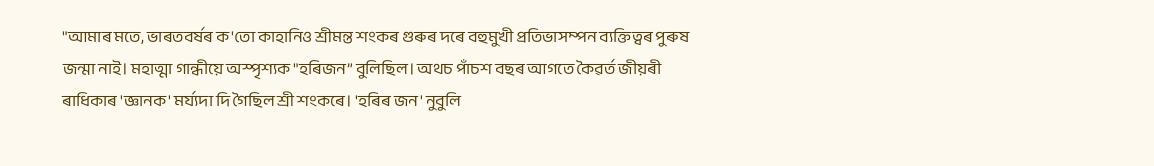"আমাৰ মতে, ভাৰতবৰ্ষৰ ক'তো কাহানিও শ্রীমন্ত শংকৰ গুৰুৰ দৰে বহুমুখী প্রতিভাসম্পন ব্যক্তিত্বৰ পুৰুষ জন্মা নাই। মহাত্মা গান্ধীয়ে অস্পৃশ্যক "হৰিজন” বুলিছিল। অথচ পাঁচশ বছৰ আগতে কৈৱর্ত জীয়ৰী ৰাধিকাৰ 'জ্ঞানক' মৰ্য্যদা দি গৈছিল শ্রী শংকৰে। 'হৰিৰ জন' নুবুলি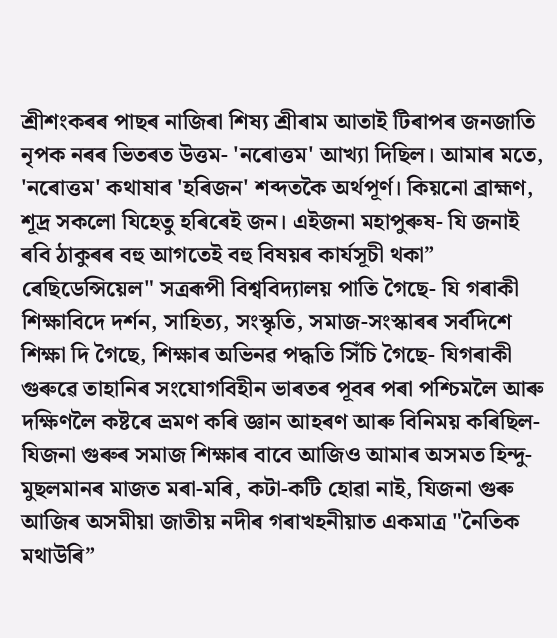শ্রীশংকৰৰ পাছৰ নাজিৰা শিষ্য শ্রীৰাম আতাই টিৰাপৰ জনজাতি নৃপক নৰৰ ভিতৰত উত্তম- 'নৰোত্তম' আখ্যা দিছিল। আমাৰ মতে, 'নৰোত্তম' কথাষাৰ 'হৰিজন' শব্দতকৈ অর্থপূর্ণ। কিয়নো ব্রাহ্মণ, শূদ্ৰ সকলো যিহেতু হৰিৰেই জন। এইজনা মহাপুৰুষ- যি জনাই ৰবি ঠাকুৰৰ বহু আগতেই বহু বিষয়ৰ কার্যসূচী থকা” ৰেছিডেন্সিয়েল" সত্ৰৰূপী বিশ্ববিদ্যালয় পাতি গৈছে- যি গৰাকী শিক্ষাবিদে দর্শন, সাহিত্য, সংস্কৃতি, সমাজ-সংস্কাৰৰ সর্বদিশে শিক্ষা দি গৈছে, শিক্ষাৰ অভিনৱ পদ্ধতি সিঁচি গৈছে- যিগৰাকী গুৰুৱে তাহানিৰ সংযোগবিহীন ভাৰতৰ পূবৰ পৰা পশ্চিমলৈ আৰু দক্ষিণলৈ কষ্টৰে ভ্ৰমণ কৰি জ্ঞান আহৰণ আৰু বিনিময় কৰিছিল- যিজনা গুৰুৰ সমাজ শিক্ষাৰ বাবে আজিও আমাৰ অসমত হিন্দু-মুছলমানৰ মাজত মৰা-মৰি, কটা-কটি হোৱা নাই, যিজনা গুৰু আজিৰ অসমীয়া জাতীয় নদীৰ গৰাখহনীয়াত একমাত্ৰ "নৈতিক মথাউৰি”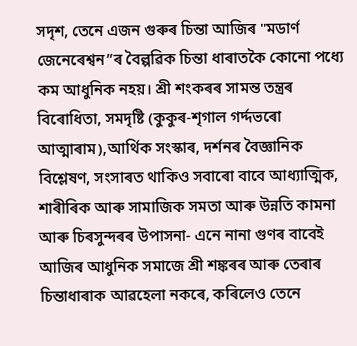সদৃশ, তেনে এজন গুৰুৰ চিন্তা আজিৰ "মডাৰ্ণ জেনেৰেশ্বন”ৰ বৈল্পৱিক চিন্তা ধাৰাতকৈ কোনো পধ্যে কম আধুনিক নহয়। শ্রী শংকৰৰ সামন্ত তন্ত্ৰৰ বিৰোধিতা, সমদৃষ্টি (কুকুৰ-শৃগাল গৰ্দ্দভৰো আত্মাৰাম),আর্থিক সংস্কাৰ, দৰ্শনৰ বৈজ্ঞানিক বিশ্লেষণ, সংসাৰত থাকিও সবাৰো বাবে আধ্যাত্মিক, শাৰীৰিক আৰু সামাজিক সমতা আৰু উন্নতি কামনা আৰু চিৰসুন্দৰৰ উপাসনা- এনে নানা গুণৰ বাবেই আজিৰ আধুনিক সমাজে শ্রী শঙ্কৰৰ আৰু তেৰাৰ চিন্তাধাৰাক আৱহেলা নকৰে, কৰিলেও তেনে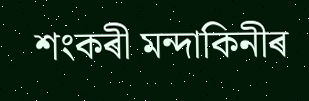শংকৰী মন্দাকিনীৰ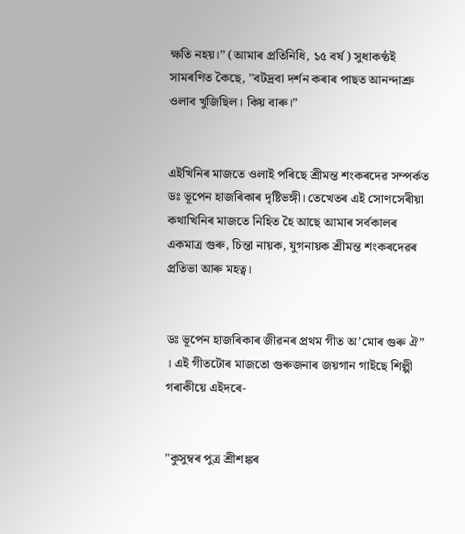ক্ষতি নহয়।” (আমাৰ প্রতিনিধি, ১৫ বর্ষ) সুধাকণ্ঠই সামৰণিত কৈছে, "বটদ্রবা দর্শন কৰাৰ পাছত আনন্দাশ্ৰু ওলাব খুজিছিল। কিয় বাৰু।”


এইখিনিৰ মাজতে ওলাই পৰিছে শ্রীমন্ত শংকৰদেৱ সম্পর্কত ডঃ ভূপেন হাজৰিকাৰ দৃষ্টিভঙ্গী। তেখেতৰ এই সোণসেৰীয়া কথাখিনিৰ মাজতে নিহিত হৈ আছে আমাৰ সৰ্বকালৰ একমাত্ৰ গুৰু, চিন্তা নায়ক, যুগনায়ক শ্রীমন্ত শংকৰদেৱৰ প্রতিভা আৰু মহত্ব।


ডঃ ভূপেন হাজৰিকাৰ জীৱনৰ প্ৰথম গীত অ’মোৰ গুৰু ঐ” । এই গীতটোৰ মাজতো গুৰুজনাৰ জয়গান গাইছে শিল্পী গৰাকীয়ে এইদৰে-


"কুসুম্বৰ পুত্ৰ শ্রীশঙ্কৰ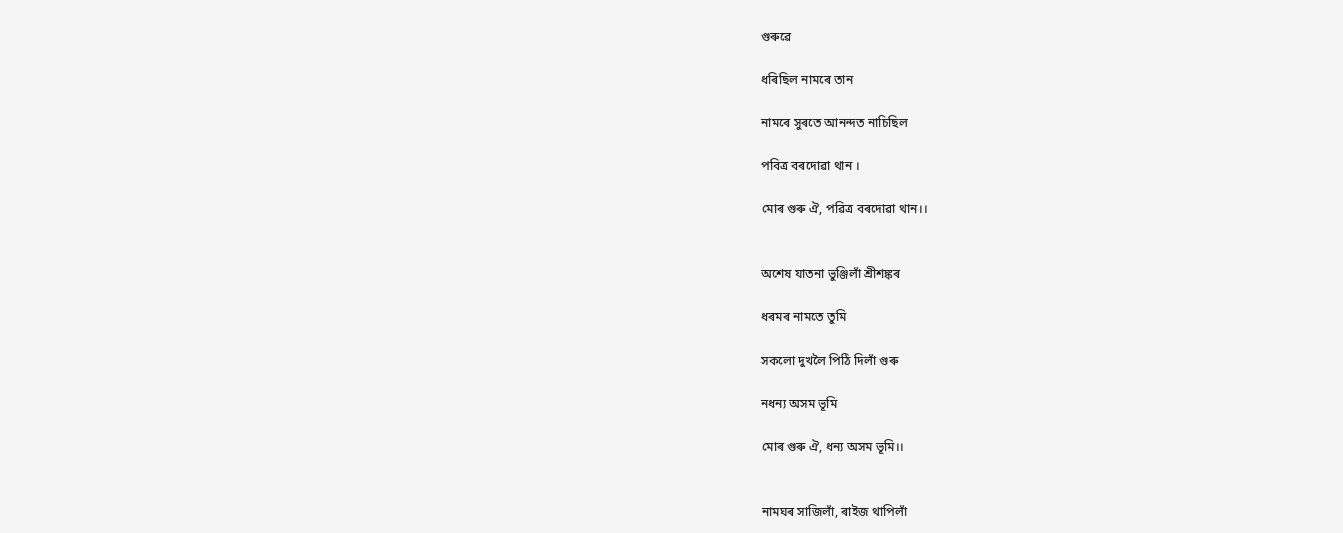গুৰুৱে

ধৰিছিল নামৰে তান

নামৰে সুৰতে আনন্দত নাচিছিল

পবিত্ৰ বৰদোৱা থান ।

মোৰ গুৰু ঐ, পৱিত্ৰ বৰদোৱা থান।।


অশেষ যাতনা ভুঞ্জিলাঁ শ্রীশঙ্কৰ

ধৰমৰ নামতে তুমি

সকলো দুখলৈ পিঠি দিলাঁ গুৰু

নধন্য অসম ভূমি

মোৰ গুৰু ঐ, ধন্য অসম ভূমি।।


নামঘৰ সাজিলাঁ, ৰাইজ থাপিলাঁ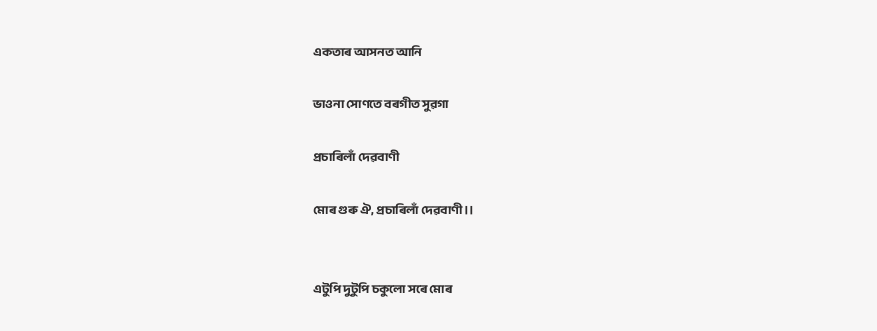একতাৰ আসনত আনি

ভাওনা সোণতে বৰগীত সুৱগা

প্রচাৰিলাঁ দেৱবাণী

মোৰ গুৰু ঐ, প্রচাৰিলাঁ দেৱবাণী।।


এটুপি দুটুপি চকুলো সৰে মোৰ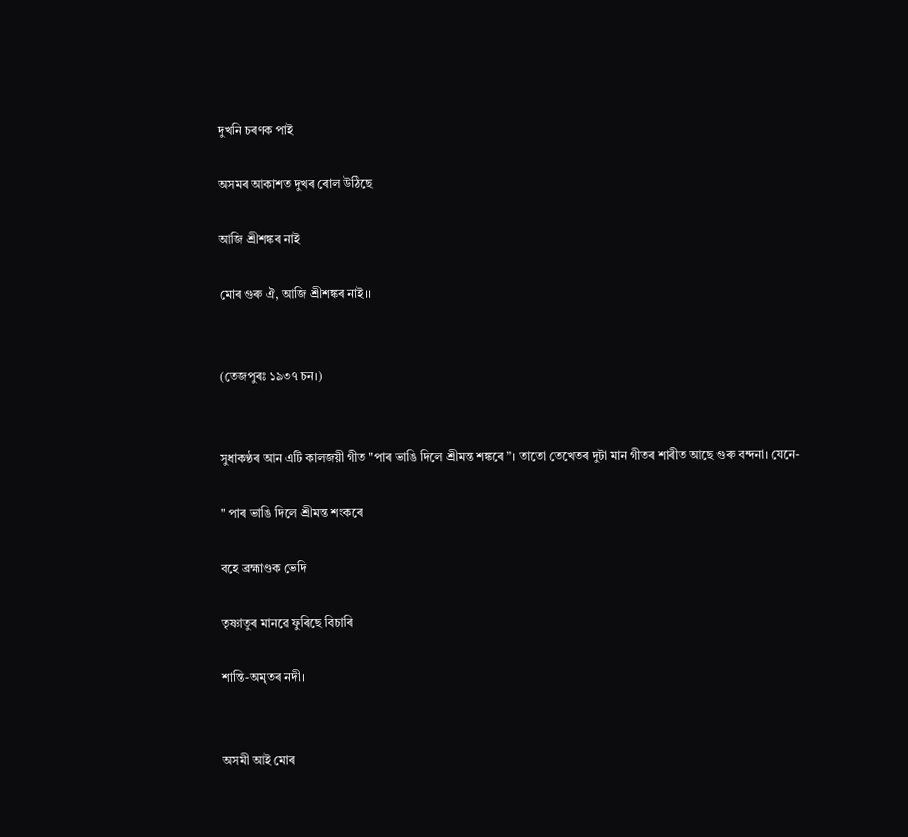দুখনি চৰণক পাই

অসমৰ আকাশত দুখৰ ৰোল উঠিছে

আজি শ্রীশঙ্কৰ নাই

মোৰ গুৰু ঐ, আজি শ্রীশঙ্কৰ নাই।।


(তেজপুৰঃ ১৯৩৭ চন।)


সুধাকণ্ঠৰ আন এটি কালজয়ী গীত "পাৰ ভাঙি দিলে শ্রীমন্ত শঙ্কৰে”। তাতো তেখেতৰ দুটা মান গীতৰ শাৰীত আছে গুৰু বন্দনা। যেনে-

" পাৰ ভাঙি দিলে শ্রীমন্ত শংকৰে

বহে ব্রহ্মাণ্ডক ভেদি

তৃষ্ণাতুৰ মানৱে ফুৰিছে বিচাৰি

শান্তি-অমৃতৰ নদী।


অসমী আই মোৰ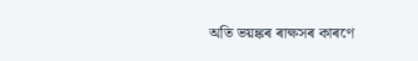অতি ভয়ঙ্কৰ ৰাক্ষসৰ কাৰণে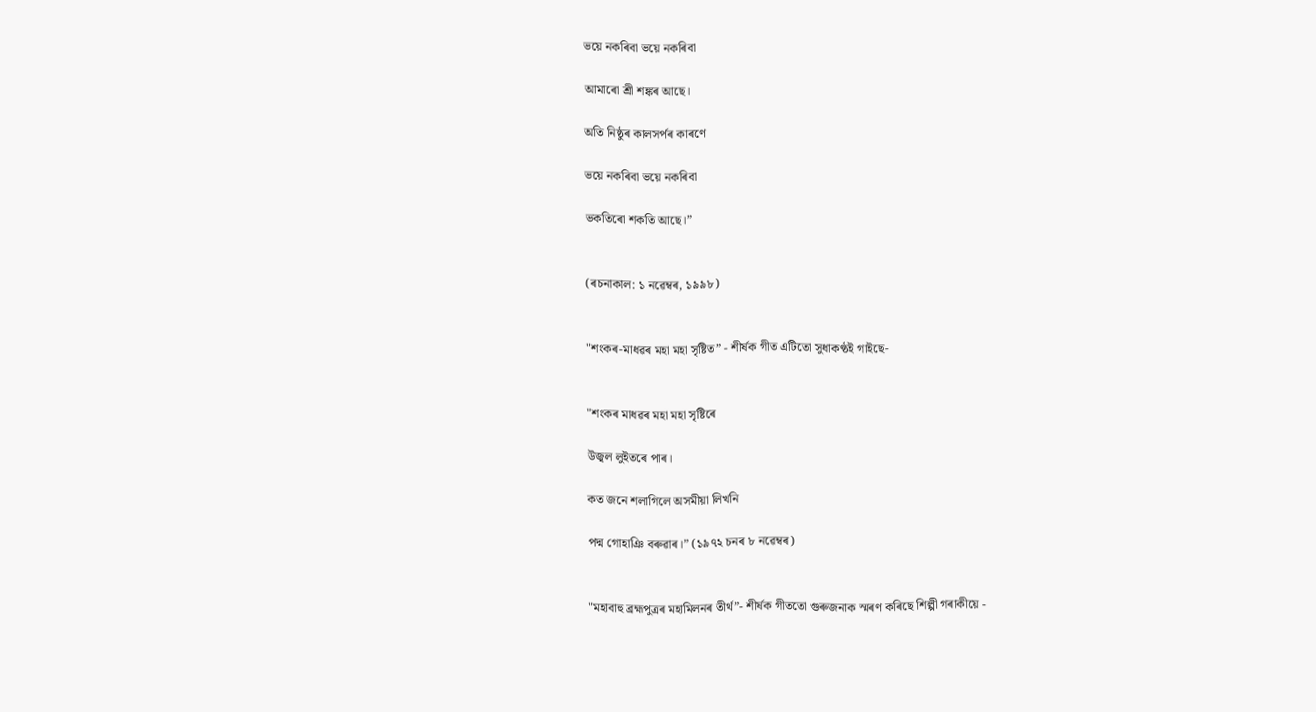ভয়ে নকৰিবা ভয়ে নকৰিবা

আমাৰো শ্রী শঙ্কৰ আছে।

অতি নিষ্ঠুৰ কালসর্পৰ কাৰণে

ভয়ে নকৰিবা ভয়ে নকৰিবা

ভকতিৰো শকতি আছে।”


(ৰচনাকাল: ১ নৱেম্বৰ, ১৯৯৮)


"শংকৰ-মাধৱৰ মহা মহা সৃষ্টিত” - শীর্ষক গীত এটিতো সুধাকণ্ঠই গাইছে-


"শংকৰ মাধৱৰ মহা মহা সৃষ্টিৰে

উজ্বল লুইতৰে পাৰ।

কত জনে শলাগিলে অসমীয়া লিখনি

পদ্ম গোহাঞি বৰুৱাৰ।” (১৯৭২ চনৰ ৮ নৱেম্বৰ)


"মহাবাহু ব্ৰহ্মপুত্ৰৰ মহামিলনৰ তীৰ্থ”- শীৰ্ষক গীততো গুৰুজনাক স্মৰণ কৰিছে শিল্পী গৰাকীয়ে -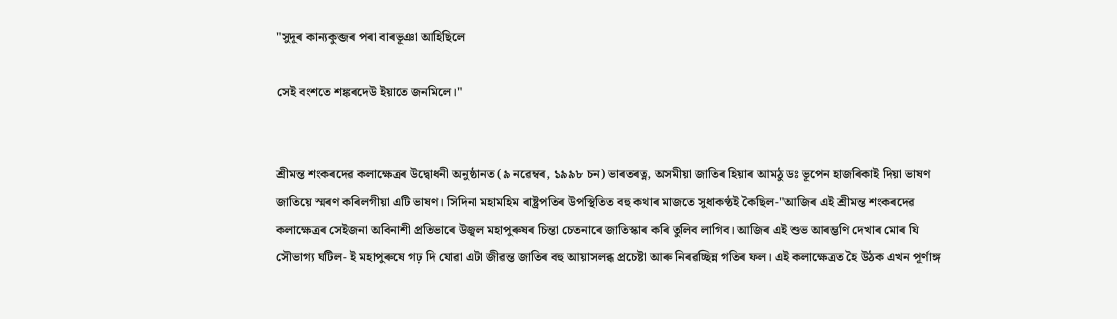"সুদূৰ কান্যকুব্জৰ পৰা বাৰভূঞা আহিছিলে

সেই বংশতে শঙ্কৰদেউ ইয়াতে জনমিলে।"


শ্রীমন্ত শংকৰদেৱ কলাক্ষেত্ৰৰ উদ্বোধনী অনুষ্ঠানত (৯ নৱেম্বৰ, ১৯৯৮ চন) ভাৰতৰত্ন, অসমীয়া জাতিৰ হিয়াৰ আমঠু ডঃ ভূপেন হাজৰিকাই দিয়া ভাষণ জাতিয়ে স্মৰণ কৰিলগীয়া এটি ভাষণ। সিদিনা মহামহিম ৰাষ্ট্ৰপতিৰ উপস্থিতিত বহু কথাৰ মাজতে সুধাকণ্ঠই কৈছিল-"আজিৰ এই শ্রীমন্ত শংকৰদেৱ কলাক্ষেত্ৰৰ সেইজনা অবিনাশী প্রতিভাৰে উজ্বল মহাপুৰুষৰ চিন্তা চেতনাৰে জাতিস্কাৰ কৰি তুলিব লাগিব। আজিৰ এই শুভ আৰম্ভণি দেখাৰ মোৰ যি সৌভাগ্য ঘটিল- ই মহাপুৰুষে গঢ় দি যোৱা এটা জীৱন্ত জাতিৰ বহু আয়াসলব্ধ প্রচেষ্টা আৰু নিৰৱচ্ছিন্ন গতিৰ ফল। এই কলাক্ষেত্ৰত হৈ উঠক এখন পূৰ্ণাঙ্গ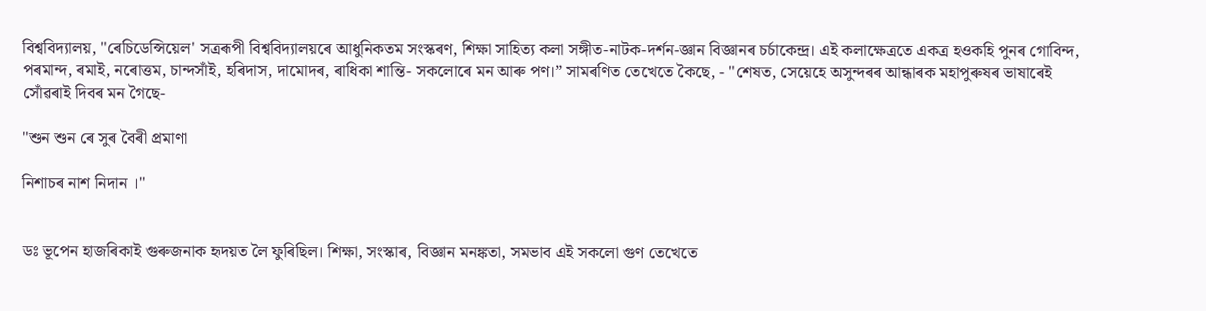বিশ্ববিদ্যালয়, "ৰেচিডেন্সিয়েল' সত্ৰৰূপী বিশ্ববিদ্যালয়ৰে আধুনিকতম সংস্কৰণ, শিক্ষা সাহিত্য কলা সঙ্গীত-নাটক-দর্শন-জ্ঞান বিজ্ঞানৰ চর্চাকেন্দ্র। এই কলাক্ষেত্রতে একত্ৰ হওকহি পুনৰ গোবিন্দ, পৰমান্দ, ৰমাই, নৰোত্তম, চান্দসাঁই, হৰিদাস, দামোদৰ, ৰাধিকা শান্তি- সকলোৰে মন আৰু পণ।” সামৰণিত তেখেতে কৈছে, - "শেষত, সেয়েহে অসুন্দৰৰ আন্ধাৰক মহাপুৰুষৰ ভাষাৰেই সোঁৱৰাই দিবৰ মন গৈছে-

"শুন শুন ৰে সুৰ বৈৰী প্ৰমাণা

নিশাচৰ নাশ নিদান ।"


ডঃ ভূপেন হাজৰিকাই গুৰুজনাক হৃদয়ত লৈ ফুৰিছিল। শিক্ষা, সংস্কাৰ, বিজ্ঞান মনঙ্কতা, সমভাব এই সকলো গুণ তেখেতে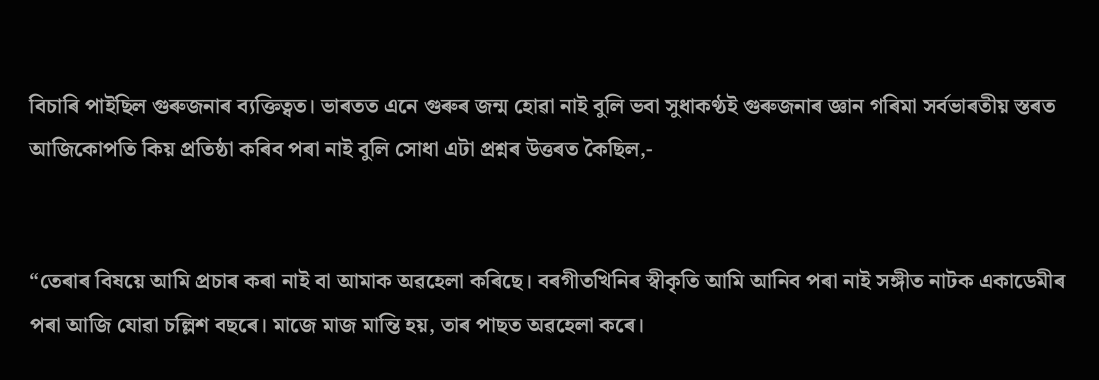বিচাৰি পাইছিল গুৰুজনাৰ ব্যক্তিত্বত। ভাৰতত এনে গুৰুৰ জন্ম হোৱা নাই বুলি ভবা সুধাকণ্ঠই গুৰুজনাৰ জ্ঞান গৰিমা সৰ্বভাৰতীয় স্তৰত আজিকোপতি কিয় প্রতিষ্ঠা কৰিব পৰা নাই বুলি সোধা এটা প্রশ্নৰ উত্তৰত কৈছিল,-


“তেৰাৰ বিষয়ে আমি প্রচাৰ কৰা নাই বা আমাক অৱহেলা কৰিছে। বৰগীতখিনিৰ স্বীকৃতি আমি আনিব পৰা নাই সঙ্গীত নাটক একাডেমীৰ পৰা আজি যোৱা চল্লিশ বছৰে। মাজে মাজ মান্তি হয়, তাৰ পাছত অৱহেলা কৰে।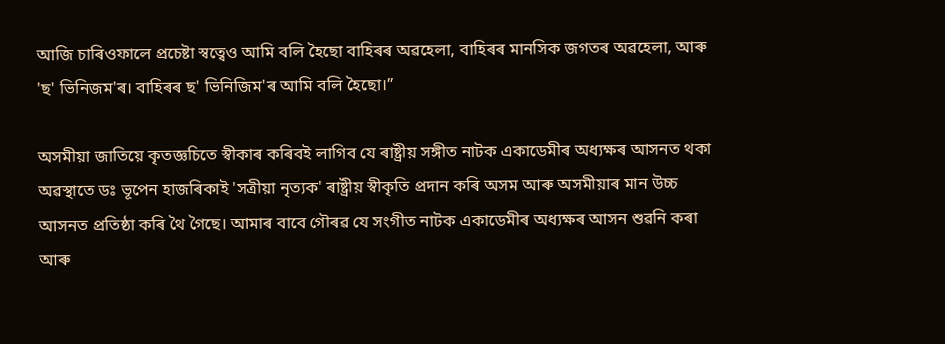আজি চাৰিওফালে প্রচেষ্টা স্বত্বেও আমি বলি হৈছো বাহিৰৰ অৱহেলা, বাহিৰৰ মানসিক জগতৰ অৱহেলা, আৰু 'ছ' ভিনিজম'ৰ। বাহিৰৰ ছ' ভিনিজিম'ৰ আমি বলি হৈছো।”

অসমীয়া জাতিয়ে কৃতজ্ঞচিতে স্বীকাৰ কৰিবই লাগিব যে ৰাষ্ট্ৰীয় সঙ্গীত নাটক একাডেমীৰ অধ্যক্ষৰ আসনত থকা অৱস্থাতে ডঃ ভূপেন হাজৰিকাই 'সত্ৰীয়া নৃত্যক' ৰাষ্ট্ৰীয় স্বীকৃতি প্রদান কৰি অসম আৰু অসমীয়াৰ মান উচ্চ আসনত প্রতিষ্ঠা কৰি থৈ গৈছে। আমাৰ বাবে গৌৰৱ যে সংগীত নাটক একাডেমীৰ অধ্যক্ষৰ আসন শুৱনি কৰা আৰু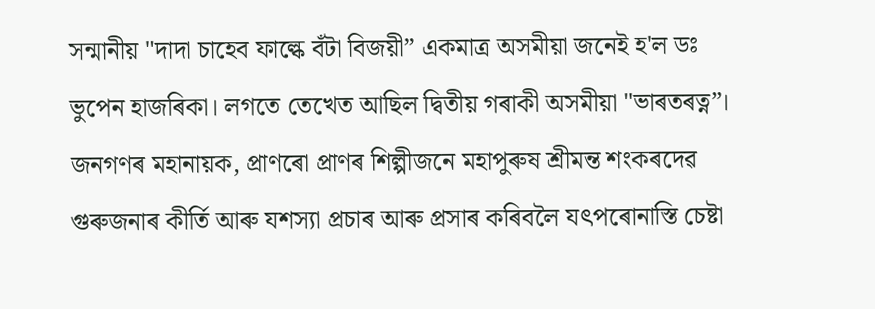সন্মানীয় "দাদা চাহেব ফাল্কে বঁটা বিজয়ী” একমাত্ৰ অসমীয়া জনেই হ'ল ডঃ ভুপেন হাজৰিকা। লগতে তেখেত আছিল দ্বিতীয় গৰাকী অসমীয়া "ভাৰতৰত্ন”। জনগণৰ মহানায়ক, প্রাণৰো প্ৰাণৰ শিল্পীজনে মহাপুৰুষ শ্রীমন্ত শংকৰদেৱ গুৰুজনাৰ কীৰ্তি আৰু যশস্যা প্ৰচাৰ আৰু প্ৰসাৰ কৰিবলৈ যৎপৰোনাস্তি চেষ্টা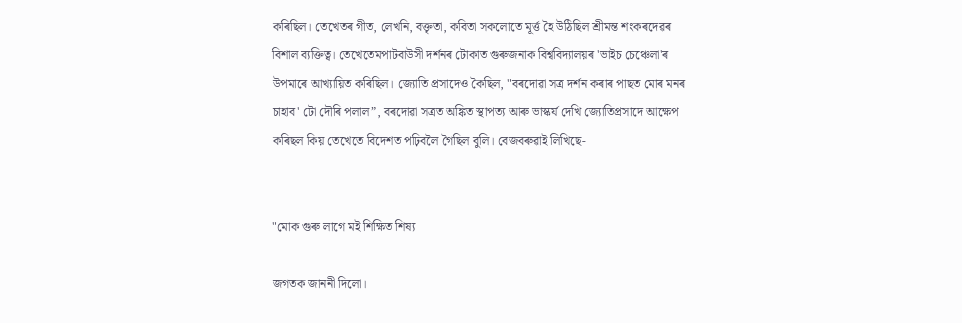কৰিছিল। তেখেতৰ গীত, লেখনি, বক্তৃতা, কবিতা সকলোতে মূৰ্ত্ত হৈ উঠিছিল শ্রীমন্ত শংকৰদেৱৰ বিশাল ব্যক্তিত্ব। তেখেতেমপাটবাউসী দৰ্শনৰ টোকাত গুৰুজনাক বিশ্ববিদ্যালয়ৰ 'ভাইচ চেঞ্চেলা'ৰ উপমাৰে আখ্যায়িত কৰিছিল। জ্যোতি প্রসাদেও কৈছিল, "বৰদোৱা সত্ৰ দৰ্শন কৰাৰ পাছত মোৰ মনৰ চাহাব' টো দৌৰি পলাল”, বৰদোৱা সত্ৰত অঙ্কিত স্থাপত্য আৰু ভাস্কৰ্য দেখি জ্যোতিপ্রসাদে আক্ষেপ কৰিছল কিয় তেখেতে বিদেশত পঢ়িবলৈ গৈছিল বুলি। বেজবৰুৱাই লিখিছে-


"মোক গুৰু লাগে মই শিক্ষিত শিষ্য

জগতক জাননী দিলো।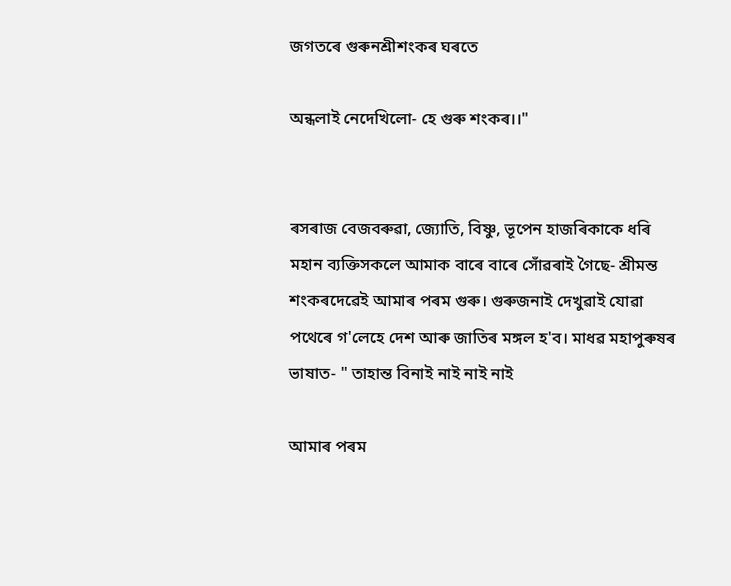জগতৰে গুৰুনশ্রীশংকৰ ঘৰতে

অন্ধলাই নেদেখিলো- হে গুৰু শংকৰ।।"


ৰসৰাজ বেজবৰুৱা, জ্যোতি, বিষ্ণু, ভূপেন হাজৰিকাকে ধৰি মহান ব্যক্তিসকলে আমাক বাৰে বাৰে সোঁৱৰাই গৈছে- শ্রীমন্ত শংকৰদেৱেই আমাৰ পৰম গুৰু। গুৰুজনাই দেখুৱাই যোৱা পথেৰে গ'লেহে দেশ আৰু জাতিৰ মঙ্গল হ'ব। মাধৱ মহাপুৰুষৰ ভাষাত- " তাহান্ত বিনাই নাই নাই নাই

আমাৰ পৰম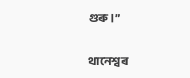গুৰু।”


থানেশ্বৰ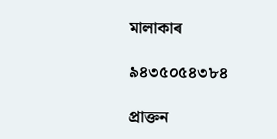মালাকাৰ

৯৪৩৫০৫৪৩৮৪

প্রাক্তন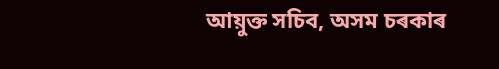আয়ুক্ত সচিব, অসম চৰকাৰ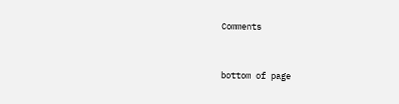Comments


bottom of page